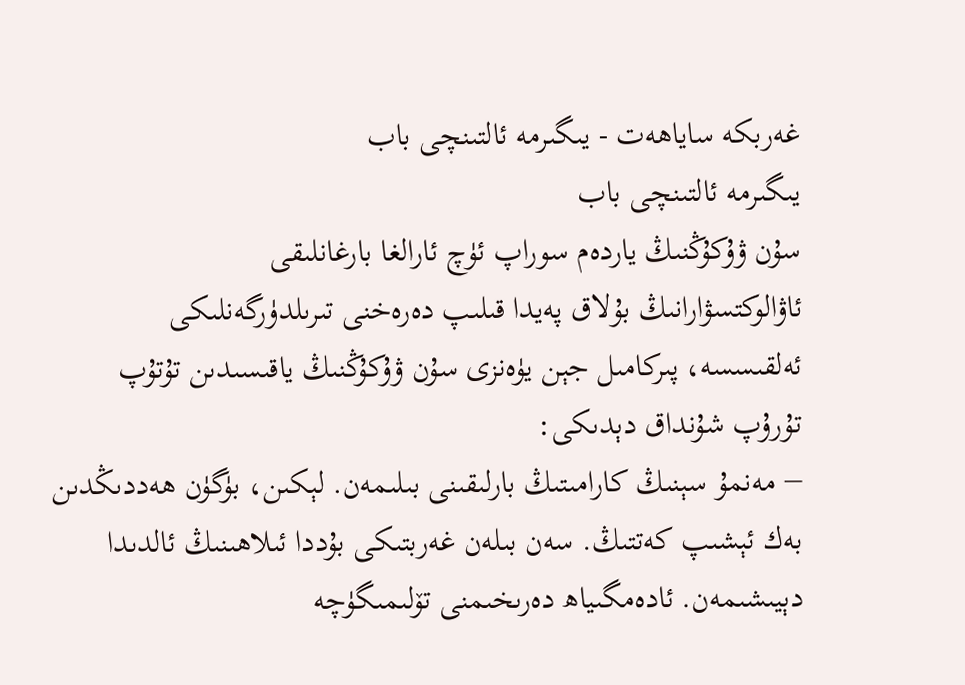غەربكە ساياھەت - يىگىرمە ئالتىنچى باب
يىگىرمە ئالتىنچى باب
سۇن ۋۇكۇڭنىڭ ياردەم سوراپ ئۈچ ئارالغا بارغانلىقى
ئاۋالوكتسۋارانىڭ بۇلاق پەيدا قىلىپ دەرەخنى تىرىلدۈرگەنلىكى
ئەلقىسسە، پىركامىل جېن يۈەنزى سۇن ۋۇكۇڭنىڭ ياقىسىدىن تۇتۇپ تۇرۇپ شۇنداق دېدىكى:
− مەنمۇ سېنىڭ كارامىتىڭ بارلىقىنى بىلىمەن. لېكىن، بۈگۈن ھەددىڭدىن بەك ئېشىپ كەتتىڭ. سەن بىلەن غەربتىكى بۇددا ئىلاھىنىڭ ئالدىدا دېيىشىمەن. ئادەمگىياھ دەرىخىمنى تۆلىمىگۈچە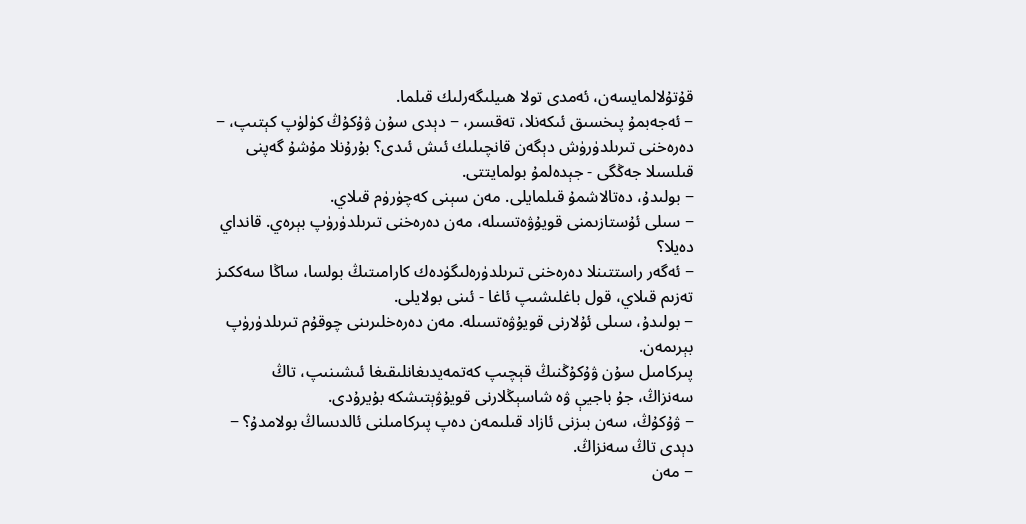قۇتۇلالمايسەن، ئەمدى تولا ھىيلىگەرلىك قىلما.
− ئەجەبمۇ پىخسىق ئىكەنلا، تەقسىر، − دېدى سۇن ۋۇكۇڭ كۈلۈپ كېتىپ، − دەرەخنى تىرىلدۈرۈش دېگەن قانچىلىك ئىش ئىدى؟ بۇرۇنلا مۇشۇ گەپنى قىلسىلا جەڭگى - جېدەلمۇ بولمايتتى.
− بولىدۇ، دەتالاشمۇ قىلمايلى. مەن سېنى كەچۈرۈم قىلاي.
− سىلى ئۇستازىمنى قويۇۋەتسىلە، مەن دەرەخنى تىرىلدۈرۈپ بېرەي. قانداي دەيلا؟
− ئەگەر راستتىنلا دەرەخنى تىرىلدۈرەلىگۈدەك كارامىتىڭ بولسا، ساڭا سەككىز تەزىم قىلاي، قول باغلىشىپ ئاغا - ئىنى بولايلى.
− بولىدۇ، سىلى ئۇلارنى قويۇۋەتسىلە. مەن دەرەخلىرىنى چوقۇم تىرىلدۈرۈپ بېرىمەن.
پىركامىل سۇن ۋۇكۇڭنىڭ قېچىپ كەتمەيدىغانلىقىغا ئىشىنىپ، تاڭ سەنزاڭ، جۇ باجيې ۋە شاسېڭلارنى قويۇۋېتىشكە بۇيرۇدى.
− ۋۇكۇڭ، سەن بىزنى ئازاد قىلىمەن دەپ پىركامىلنى ئالدىساڭ بولامدۇ؟ − دېدى تاڭ سەنزاڭ.
− مەن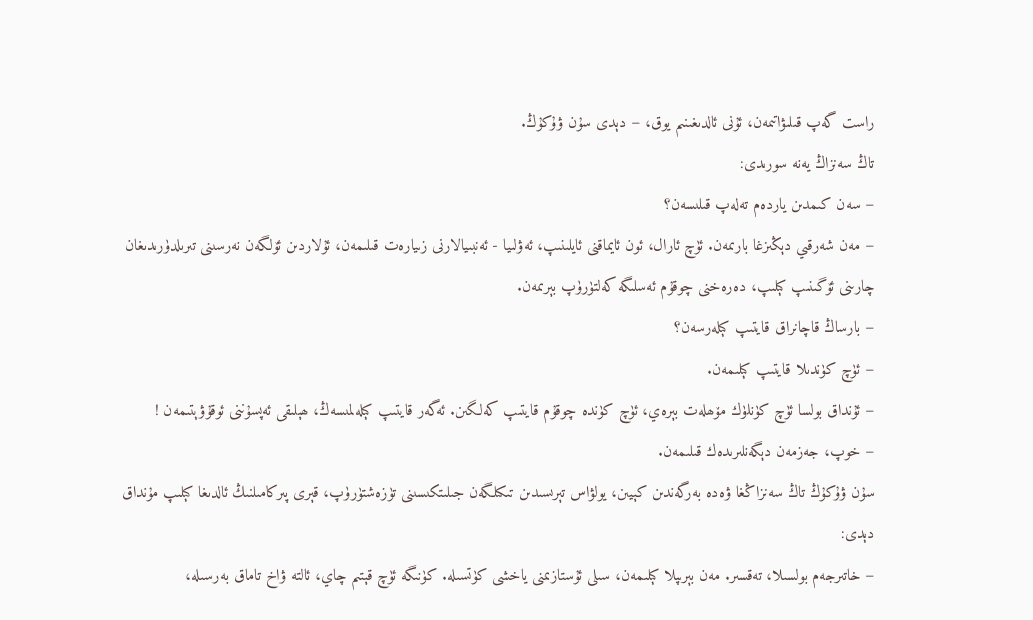راست گەپ قىلىۋاتىمەن، ئۇنى ئالدىغىنىم يوق، − دېدى سۇن ۋۇكۇڭ.
تاڭ سەنزاڭ يەنە سورىدى:
− سەن كىمدىن ياردەم تەلەپ قىلىسەن؟
− مەن شەرقىي دېڭىزغا بارىمەن. ئۈچ ئارال، ئون ئايماقنى ئايلىنىپ، ئەۋلىيا - ئەنبىيالارنى زىيارەت قىلىمەن، ئۇلاردىن ئۆلگەن نەرسىنى تىرىلدۈرىدىغان چارىنى ئۆگىنىپ كېلىپ، دەرەخنى چوقۇم ئەسلىگە كەلتۈرۈپ بېرىمەن.
− بارساڭ قاچانراق قايتىپ كېلەرسەن؟
− ئۈچ كۈندىلا قايتىپ كېلىمەن.
− ئۇنداق بولسا ئۈچ كۈنلۈك مۆھلەت بېرەي، ئۈچ كۈندە چوقۇم قايتىپ كەلگىن. ئەگەر قايتىپ كېلەلمىسەڭ، ھېلىقى ئەپسۇننى ئوقۇۋېتىمەن !
− خوپ، جەزمەن دېگەنلىرىدەك قىلىمەن.
سۇن ۋۇكۇڭ تاڭ سەنزاڭغا ۋەدە بەرگەندىن كېيىن، يولۋاس تېرىسىدىن تىكىلگەن جىلىتكىسىنى تۈزەشتۈرۈپ، قېرى پىركامىلنىڭ ئالدىغا كېلىپ مۇنداق دېدى:
− خاتىرجەم بولسىلا، تەقسىر. مەن بېرىپلا كېلىمەن، سىلى ئۇستازىمنى ياخشى كۈتسىلە. كۈنىگە ئۈچ قېتىم چاي، ئالتە ۋاخ تاماق بەرسىلە،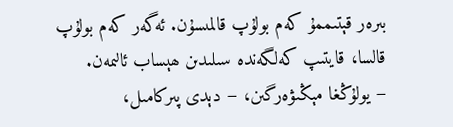بىرەر قېتىممۇ كەم بولۇپ قالمىسۇن. ئەگەر كەم بولۇپ قالسا، قايتىپ كەلگەندە سىلىدىن ھېساب ئالىمەن.
− يولۇڭغا مېڭىۋەرگىن، − دېدى پىركامىل،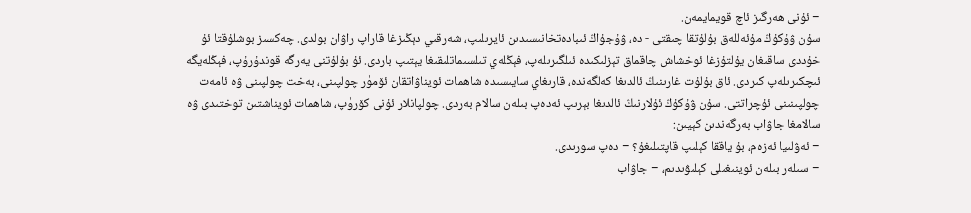− ئۇنى ھەرگىز ئاچ قويمايمەن.
سۇن ۋۇكۇڭ مۇئەللەق بۇلۇتقا چىقتى - دە، ۋۇجۇاڭ ئىبادەتخانىسىدىن ئايرىلىپ، شەرقىي دېڭىزغا قاراپ راۋان بولدى. چەكسىز بوشلۇقتا ئۇ خۇددى ساقىغان يۇلتۇزغا ئوخشاش چاقماق تېزلىكىدە ئىلگىرىلەپ، فېڭلەي تىلسىماتلىقىغا يېتىپ باردى. ئۇ بۇلۇتنى يەرگە قوندۇرۇپ، فېڭلەيگە ئىچكىرىلەپ كىردى. ئاق بۇلۇت غارىنىڭ ئالدىغا كەلگەندە، قارىغاي سايىسىدە شاھمات ئويناۋاتقان ئۆمۈر چولپىنى، بەخت چولپىنى ۋە ئامەت چولپىنىنى ئۇچراتتى. سۇن ۋۇكۇڭ ئۇلارنىڭ ئالدىغا بېرىپ ئەدەپ بىلەن سالام بەردى. چولپانلار ئۇنى كۆرۈپ، شاھمات ئويناشتىن توختىدى ۋە سالامغا جاۋاب بەرگەندىن كېيىن:
− ئەۋلىيا ئەزەم، بۇ ياققا كېلىپ قاپتىلىغۇ؟ − دەپ سورىدى.
− سىلەر بىلەن ئوينىغىلى كېلىۋىدىم، − جاۋاب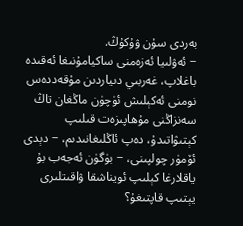بەردى سۇن ۋۇكۇڭ.
− ئەۋلىيا ئەزەمنى ساكيامۇنىغا ئەقىدە باغلاپ، غەربىي دىياردىن مۇقەددەس نومنى ئەكېلىش ئۈچۈن ماڭغان تاڭ سەنزاڭنى مۇھاپىزەت قىلىپ كېتىۋاتىدۇ، دەپ ئاڭلىغانىدىم، − دېدى ئۆمۈر چولپىنى، − بۈگۈن ئەجەب بۇ ياقلارغا كېلىپ ئويناشقا ۋاقىتلىرى يېتىپ قاپتىغۇ؟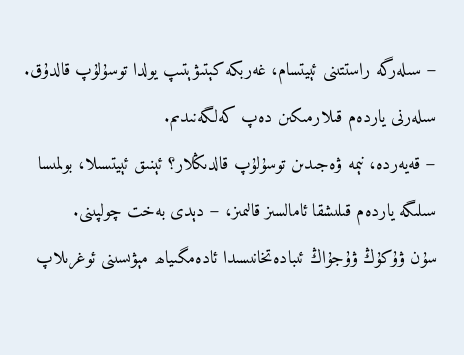− سىلەرگە راستتىنى ئېيتسام، غەربكە كېتىۋېتىپ يولدا توسۇلۇپ قالدۇق. سىلەرنى ياردەم قىلارمىكىن دەپ كەلگەنىدىم.
− قەيەردە، نېمە ۋەجىدىن توسۇلۇپ قالدىڭلار؟ ئېنىق ئېيتسىلا، بولمىسا سىلىگە ياردەم قىلىشقا ئامالسىز قالىمىز، − دېدى بەخت چولپىنى.
سۇن ۋۇكۇڭ ۋۇجۇاڭ ئىبادەتخانىسىدا ئادەمگىياھ مېۋىسىنى ئوغرىلاپ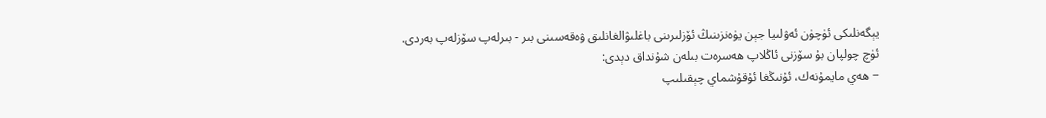يېگەنلىكى ئۈچۈن ئەۋلىيا جېن يۈەنزىنىڭ ئۆزلىرىنى باغلىۋالغانلىق ۋەقەسىنى بىر - بىرلەپ سۆزلەپ بەردى.
ئۈچ چولپان بۇ سۆزنى ئاڭلاپ ھەسرەت بىلەن شۇنداق دېدى:
− ھەي مايمۇنەك، ئۇنىڭغا ئۇقۇشماي چېقىلىپ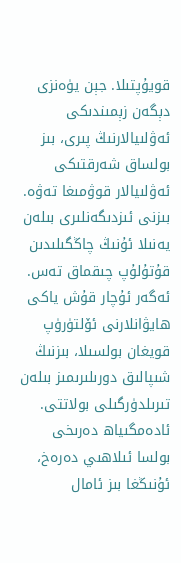قويۇپتىلا. جېن يۈەنزى دېگەن زېمىندىكى ئەۋلىيالارنىڭ پىرى، بىز بولساق شەرقتىكى ئەۋلىيالار قوۋمىغا تەۋە. بىزنى ئىزدىگەنلىرى بىلەن يەنىلا ئۇنىڭ چاڭگىلىدىن قۇتۇلۇپ چىقماق تەس. ئەگەر ئۇچار قۇش ياكى ھايۋانلارنى ئۆلتۈرۈپ قويغان بولسىلا، بىزنىڭ شىپالىق دورىلىرىمىز بىلەن تىرىلدۈرگىلى بولاتتى. ئادەمگىياھ دەرىخى بولسا ئىلاھىي دەرەخ، ئۇنىڭغا بىز ئامال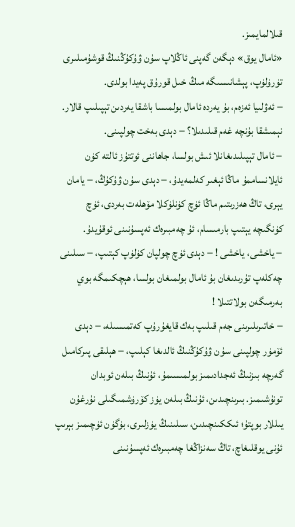قىلالمايمىز.
«ئامال يوق» دېگەن گەپنى ئاڭلاپ سۇن ۋۇكۇڭنىڭ قوشۇمىلىرى تۈرۈلۈپ، پېشانىسىگە مىڭ خىل قورۇق پەيدا بولدى.
− ئەۋلىيا ئەزەم، بۇ يەردە ئامال بولمىسا باشقا يەردىن تېپىلىپ قالار. نېمىشقا بۇنچە غەم قىلىدىلا؟ − دېدى بەخت چولپىنى.
− ئامال تېپىلىدىغانلا ئىش بولسا، جاھاننى ئوتتۇز ئالتە كۈن ئايلانساممۇ ماڭا ئېغىر كەلمەيدۇ، − دېدى سۇن ۋۇكۇڭ، − يامان يېرى، تاڭ ھەزرىتىم ماڭا ئۈچ كۈنلۈكلا مۆھلەت بەردى، ئۈچ كۈنگىچە يېتىپ بارمىسام، ئۇ چەمبىرەك ئەپسۇنىنى ئوقۇيدۇ.
− ياخشى، ياخشى ! − دېدى ئۈچ چولپان كۈلۈپ كېتىپ، − سىلىنى چەكلەپ تۇرىدىغان بۇ ئامال بولمىغان بولسا، ھېچكىمگە بوي بەرمىگەن بولاتتىلا !
− خاتىرىلىرىنى جەم قىلىپ بەك قايغۇرۇپ كەتمىسىلە، − دېدى ئۆمۈر چولپىنى سۇن ۋۇكۇڭنىڭ ئالدىغا كېلىپ، − ھېلىقى پىركامىل گەرچە بىزنىڭ ئەجدادىمىز بولمىسىمۇ، ئۇنىڭ بىلەن ئوبدان تونۇشىمىز. بىرىنچىدىن، ئۇنىڭ بىلەن يۈز كۆرۈشمىگىلى نۇرغۇن يىللار بوپتۇ؛ ئىككىنچىدىن، سىلىنىڭ يۈزلىرى، بۈگۈن ئۈچىمىز بېرىپ ئۇنى يوقلىغاچ، تاڭ سەنزاڭغا چەمبىرەك ئەپسۇنىنى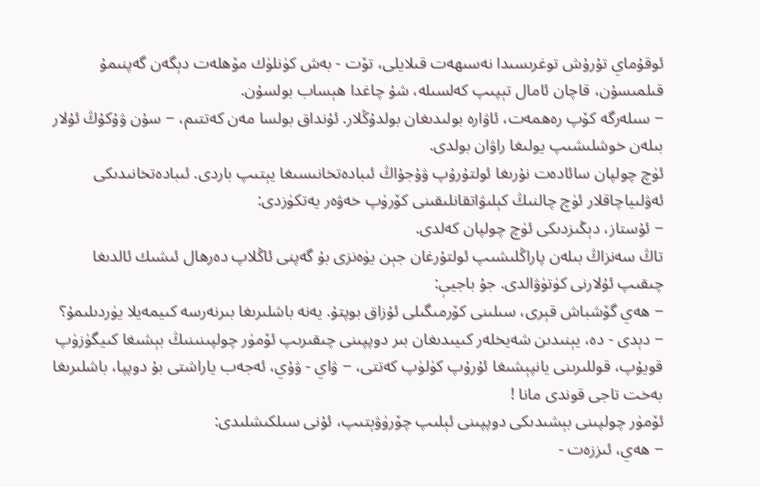ئوقۇماي تۇرۇش توغرىسىدا نەسىھەت قىلايلى، تۆت - بەش كۈنلۈك مۆھلەت دېگەن گەپنىمۇ قىلمىسۇن، قاچان ئامال تېپىپ كەلسىلە، شۇ چاغدا ھېساب بولسۇن.
− سىلەرگە كۆپ رەھمەت، ئاۋارە بولىدىغان بولدۇڭلار. ئۇنداق بولسا مەن كەتتىم، − سۇن ۋۇكۇڭ ئۇلار بىلەن خوشلىشىپ يولىغا راۋان بولدى.
ئۈچ چولپان سائادەت نۇرىغا ئولتۇرۇپ ۋۇجۇاڭ ئىبادەتخانىسىغا يېتىپ باردى. ئىبادەتخانىدىكى ئەۋلىياچاقلار ئۈچ چالنىڭ كېلىۋاتقانلىقىنى كۆرۈپ خەۋەر يەتكۈزدى:
− ئۇستاز، دېڭىزدىكى ئۈچ چولپان كەلدى.
تاڭ سەنزاڭ بىلەن پاراڭلىشىپ ئولتۇرغان جېن يۈەنزى بۇ گەپنى ئاڭلاپ دەرھال ئىشىك ئالدىغا چىقىپ ئۇلارنى كۈتۈۋالدى. جۇ باجيې:
− ھەي گۆشباش قېرى، سىلىنى كۆرمىگىلى ئۇزاق بوپتۇ. يەنە باشلىرىغا بىرنەرسە كىيمەيلا يۈردىلىمۇ؟ − دېدى - دە، يېنىدىن شەيخلەر كىيىدىغان بىر دوپپىنى چىقىرىپ ئۆمۈر چولپىنىنىڭ بېشىغا كىيگۈزۈپ قويۇپ، قوللىرىنى يانپېشىغا ئۇرۇپ كۈلۈپ كەتتى، − ۋاي - ۋۇي، ئەجەب ياراشتى بۇ دوپپا، باشلىرىغا بەخت تاجى قوندى مانا !
ئۆمۈر چولپىنى بېشىدىكى دوپپىنى ئېلىپ چۆرۈۋېتىپ، ئۇنى سىلكىشلىدى:
− ھەي، ئىززەت -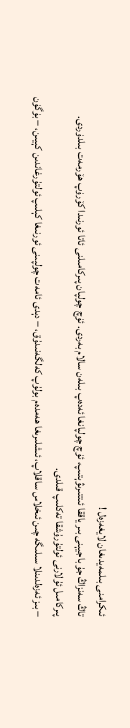ئىكرامنى بىلمەيدىغان لايغەزەل !
تاڭ سەنزاڭ جۇ باجيېنى بىر ياققا ئىتتىرىۋېتىپ، ئۈچ چولپانغا ئەدەپ بىلەن سالام بەردى. ئۈچ چولپان پىركامىلنى ئاتا ئورنىدا كۆرۈپ ھۆرمەت بىلدۈردى. پىركامىل ئۇلارنى ئولتۇرۇشقا تەكلىپ قىلدى.
− بىز ئەزەلدىنلا سىلىگە چىن ئىخلاس ساقلاپ، ئىشلىرىغا ھەمدەم بولۇپ كەلگەنىدۇق، − دېدى ئامەت چولپىنى ئورنىغا كېلىپ ئولتۇرغاندىن كېيىن، − بۈگۈن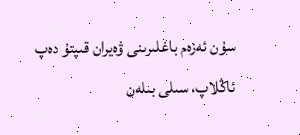سۇن ئەزەم باغلىرىنى ۋەيران قىپتۇ دەپ ئاڭلاپ، سىلى بىلەن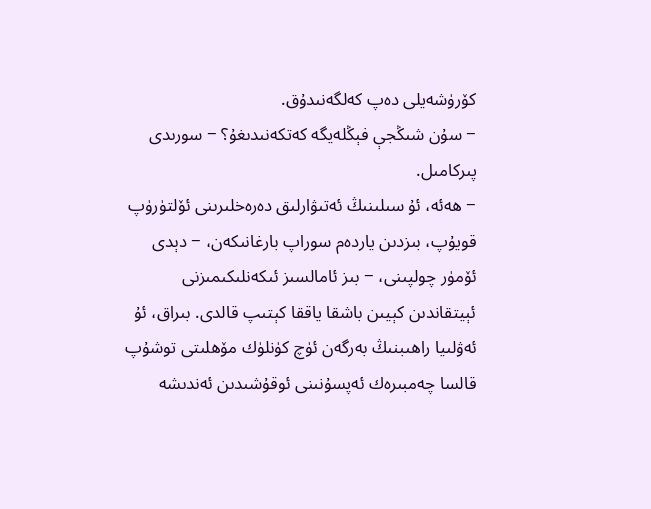كۆرۈشەيلى دەپ كەلگەنىدۇق.
− سۇن شىڭجې فېڭلەيگە كەتكەنىدىغۇ؟ − سورىدى پىركامىل.
− ھەئە، ئۇ سىلىنىڭ ئەتىۋارلىق دەرەخلىرىنى ئۆلتۈرۈپ قويۇپ، بىزدىن ياردەم سوراپ بارغانىكەن، − دېدى ئۆمۈر چولپىنى، − بىز ئامالسىز ئىكەنلىكىمىزنى ئېيتقاندىن كېيىن باشقا ياققا كېتىپ قالدى. بىراق، ئۇ ئەۋلىيا راھىبنىڭ بەرگەن ئۈچ كۈنلۈك مۆھلىتى توشۇپ قالسا چەمبىرەك ئەپسۇنىنى ئوقۇشىدىن ئەندىشە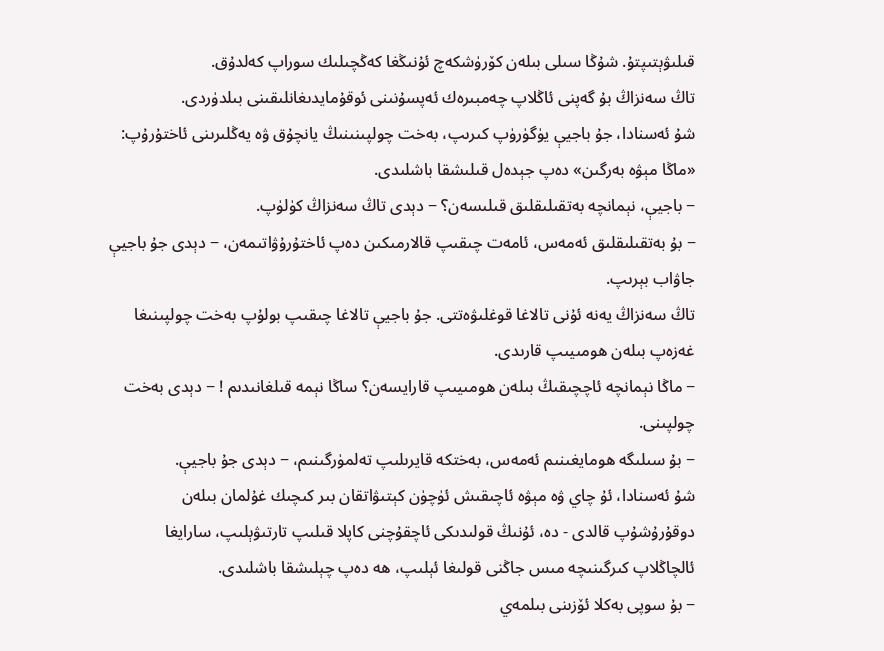قىلىۋېتىپتۇ. شۇڭا سىلى بىلەن كۆرۈشكەچ ئۇنىڭغا كەڭچىلىك سوراپ كەلدۇق.
تاڭ سەنزاڭ بۇ گەپنى ئاڭلاپ چەمبىرەك ئەپسۇنىنى ئوقۇمايدىغانلىقىنى بىلدۈردى.
شۇ ئەسنادا، جۇ باجيې يۈگۈرۈپ كىرىپ، بەخت چولپىنىنىڭ يانچۇق ۋە يەڭلىرىنى ئاختۇرۇپ: «ماڭا مېۋە بەرگىن» دەپ جېدەل قىلىشقا باشلىدى.
− باجيې، نېمانچە بەتقىلىقلىق قىلىسەن؟ − دېدى تاڭ سەنزاڭ كۈلۈپ.
− بۇ بەتقىلىقلىق ئەمەس، ئامەت چىقىپ قالارمىكىن دەپ ئاختۇرۇۋاتىمەن، − دېدى جۇ باجيې جاۋاب بېرىپ.
تاڭ سەنزاڭ يەنە ئۇنى تالاغا قوغلىۋەتتى. جۇ باجيې تالاغا چىقىپ بولۇپ بەخت چولپىنىغا غەزەپ بىلەن ھومىيىپ قارىدى.
− ماڭا نېمانچە ئاچچىقىڭ بىلەن ھومىيىپ قارايسەن؟ ساڭا نېمە قىلغانىدىم ! − دېدى بەخت چولپىنى.
− بۇ سىلىگە ھومايغىنىم ئەمەس، بەختكە قايرىلىپ تەلمۈرگىنىم، − دېدى جۇ باجيې.
شۇ ئەسنادا، ئۇ چاي ۋە مېۋە ئاچىقىش ئۈچۈن كېتىۋاتقان بىر كىچىك غۇلمان بىلەن دوقۇرۇشۇپ قالدى - دە، ئۇنىڭ قولىدىكى ئاچقۇچنى كاپلا قىلىپ تارتىۋېلىپ، سارايغا ئالچاڭلاپ كىرگىنىچە مىس جاڭنى قولىغا ئېلىپ، ھە دەپ چېلىشقا باشلىدى.
− بۇ سوپى بەكلا ئۆزىنى بىلمەي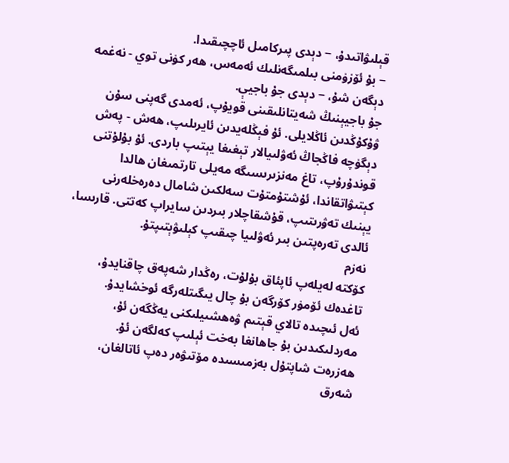قېلىۋاتىدۇ، − دېدى پىركامىل ئاچچىقىدا.
− بۇ ئۆزۈمنى بىلمىگەنلىك ئەمەس، ھەر كۈنى توي - نەغمە دېگەن شۇ، − دېدى جۇ باجيې.
جۇ باجيېنىڭ شەيتانلىقىنى قويۇپ، ئەمدى گەپنى سۇن ۋۇكۇڭدىن ئاڭلايلى. ئۇ فېڭلەيدىن ئايرىلىپ، ھەش - پەش دېگۈچە فاڭجاڭ ئەۋلىيالار تېغىغا يېتىپ باردى. ئۇ بۇلۇتنى قوندۇرۇپ، تاغ مەنزىرىسىگە مەيلى تارتمىغان ھالدا كېتىۋاتقاندا، ئۇشتۇمتۇت سەلكىن شامال دەرەخلەرنى يېنىك تەۋرىتىپ، قۇشقاچلار بىردىن سايراپ كەتتى. قارىسا، ئالدى تەرەپتىن بىر ئەۋلىيا چىقىپ كېلىۋېتىپتۇ.
نەزم
كۆكتە لەيلەپ ئاپئاق بۇلۇت، رەڭدار شەپەق چاقنايدۇ،
تاغدەك ئۆمۈر كۆرگەن بۇ چال يىگىتلەرگە ئوخشايدۇ.
ئەل ئىچىدە تالاي قېتىم ۋەھشىيلىكنى يەڭگەن ئۇ،
مەردلىكىدىن بۇ جاھانغا بەخت ئېلىپ كەلگەن ئۇ.
ھەزرەت شاپتۇل بەزمىسىدە مۆتىۋەر دەپ ئاتالغان،
شەرق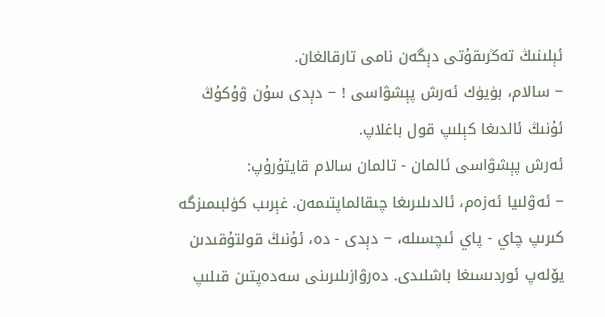ئېلىنىڭ تەڭرىقۇتى دېگەن نامى تارقالغان.
− سالام، بۈيۈك ئەرش پېشۋاسى ! − دېدى سۇن ۋۇكۇڭ ئۇنىڭ ئالدىغا كېلىپ قول باغلاپ.
ئەرش پېشۋاسى ئالمان - تالمان سالام قايتۇرۇپ:
− ئەۋلىيا ئەزەم، ئالدىلىرىغا چىقالماپتىمەن. غېرىب كۈلبىمىزگە كىرىپ چاي - پاي ئىچسىلە، − دېدى - دە، ئۇنىڭ قولتۇقىدىن يۆلەپ ئوردىسىغا باشلىدى. دەرۋازىلىرىنى سەدەپتىن قىلىپ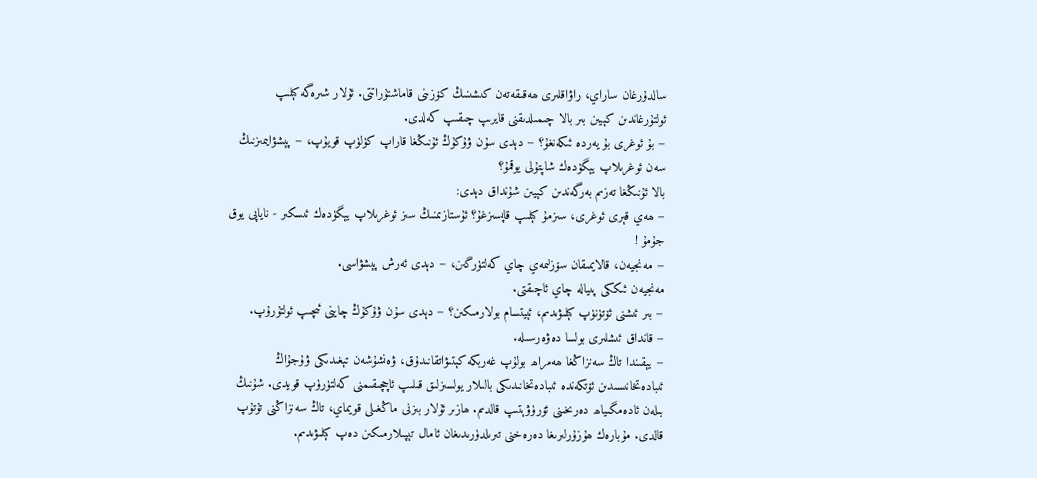سالدۇرغان ساراي، راۋاقلىرى ھەقىقەتەن كىشىنىڭ كۆزىنى قاماشتۇراتتى. ئۇلار شىرەگە كېلىپ ئولتۇرغاندىن كېيىن بىر بالا چىمىلدىقنى قايرىپ چىقىپ كەلدى.
− بۇ ئوغرى بۇ يەردە ئىكەنغۇ؟ − دېدى سۇن ۋۇكۇڭ ئۇنىڭغا قاراپ كۈلۈپ قويۇپ، − پېشۋايىمىزنىڭ سەن ئوغرىلاپ يېگۈدەك شاپتۇلى يوقمۇ؟
بالا ئۇنىڭغا تەزىم بەرگەندىن كېيىن شۇنداق دېدى:
− ھەي قېرى ئوغرى، سىزمۇ كېلىپ قاپسىزغۇ؟ ئۇستازىمنىڭ سىز ئوغرىلاپ يېگۈدەك ئىسكىر - ناياپى يوق جۇمۇ !
− مەنجيەن، قالايمىقان سۆزلىمەي چاي كەلتۈرگىن، − دېدى ئەرش پېشۋاسى.
مەنجيەن ئىككى پىيالە چاي ئاچىقتى.
− بىر ئىشنى ئۆتۈنۈپ كېلىۋىدىم، ئېيتسام بولارمىكىن؟ − دېدى سۇن ۋۇكۇڭ چاينى ئىچىپ ئولتۇرۇپ.
− قانداق ئىشلىرى بولسا دەۋەرسىلە.
− يېقىندا تاڭ سەنزاڭغا ھەمراھ بولۇپ غەربكە كېتىۋاتقانىدۇق، ۋەنشۇشەن تېغىدىكى ۋۇجۇاڭ ئىبادەتخانىسىدىن ئۆتكەندە ئىبادەتخانىدىكى بالىلار يولسىزلىق قىلىپ ئاچچىقىمنى كەلتۈرۈپ قويدى. شۇنىڭ بىلەن ئادەمگىياھ دەرىخىنى ئۆرۈۋېتىپ قالدىم. ھازىر ئۇلار بىزنى ماڭغىلى قويماي، تاڭ سەنزاڭنى تۇتۇپ قالدى. مۇبارەك ھۇزۇرلىرىغا دەرەخنى تىرىلدۈرىدىغان ئامال تېپىلارمىكىن دەپ كېلىۋىدىم.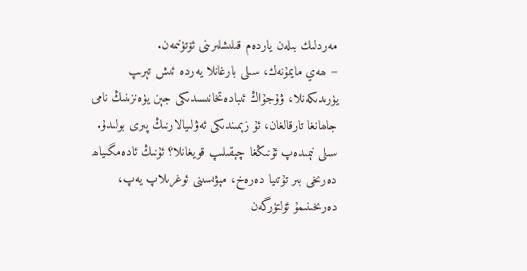مەردلىك بىلەن ياردەم قىلىشلىرىنى ئۆتۈنىمەن.
− ھەي مايمۇنەك، سىلى بارغانلا يەردە ئىش تېرىپ يۈرىدىكەنلا، ۋۇجۇاڭ ئىبادەتخانىسىدىكى جېن يۈەنزىنىڭ نامى جاھانغا تارقالغان، ئۇ زېمىندىكى ئەۋلىيالارنىڭ پىرى بولىدۇ. سىلى نېمىدەپ ئۇنىڭغا چېقىلىپ قويغانلا؟ ئۇنىڭ ئادەمگىياھ دەرىخى بىر تۇتىيا دەرەخ، مېۋىسىنى ئوغرىلاپ يەپ، دەرىخىنىمۇ ئۆلتۈرگەن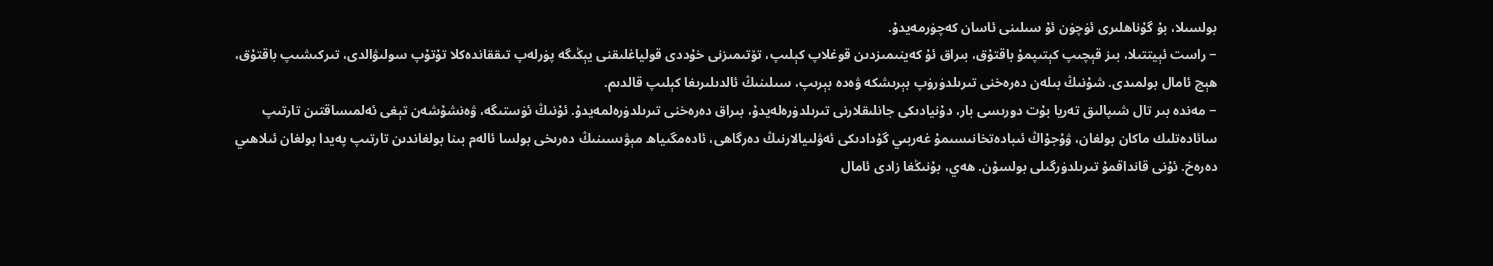بولسىلا، بۇ گۇناھلىرى ئۈچۈن ئۇ سىلىنى ئاسان كەچۈرمەيدۇ.
− راست ئېيتتىلا، بىز قېچىپ كېتىپمۇ باقتۇق، بىراق ئۇ كەينىمىزدىن قوغلاپ كېلىپ، تۆتىمىزنى خۇددى قولياغلىقنى يېڭىگە پۈرلەپ تىققاندەكلا تۇتۇپ سولىۋالدى، تىركىشىپ باقتۇق، ھېچ ئامال بولمىدى. شۇنىڭ بىلەن دەرەخنى تىرىلدۈرۈپ بېرىشكە ۋەدە بېرىپ، سىلىنىڭ ئالدىلىرىغا كېلىپ قالدىم.
− مەندە بىر تال شىپالىق تەريا بۇت دورىسى بار، دۇنيادىكى جانلىقلارنى تىرىلدۈرەلەيدۇ، بىراق دەرەخنى تىرىلدۈرەلمەيدۇ. ئۇنىڭ ئۈستىگە، ۋەنشۇشەن تېغى ئەلمىساقتىن تارتىپ سائادەتلىك ماكان بولغان، ۋۇجۇاڭ ئىبادەتخانىسىمۇ غەربىي گۇدادىكى ئەۋلىيالارنىڭ دەرگاھى، ئادەمگىياھ مېۋىسىنىڭ دەرىخى بولسا ئالەم بىنا بولغاندىن تارتىپ پەيدا بولغان ئىلاھىي دەرەخ. ئۇنى قانداقمۇ تىرىلدۈرگىلى بولسۇن. ھەي، بۇنىڭغا زادى ئامال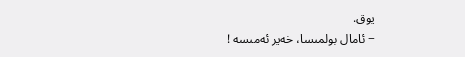يوق.
− ئامال بولمىسا، خەير ئەمىسە !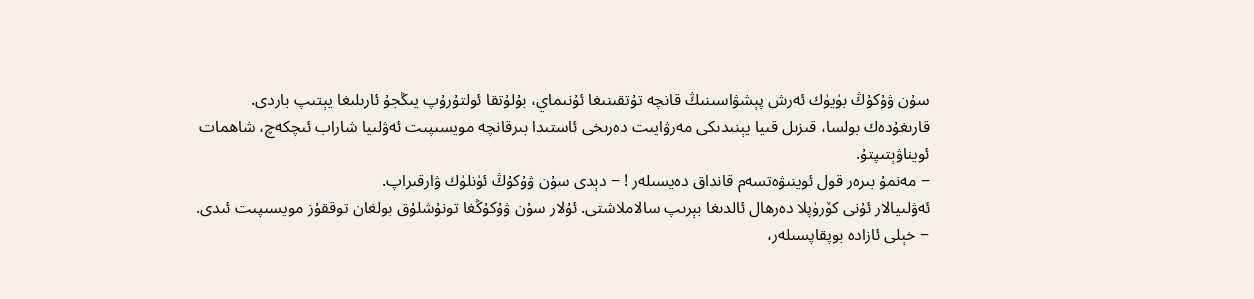سۇن ۋۇكۇڭ بۈيۈك ئەرش پېشۋاسىنىڭ قانچە تۇتقىنىغا ئۇنىماي، بۇلۇتقا ئولتۇرۇپ يىڭجۇ ئارىلىغا يېتىپ باردى. قارىغۇدەك بولسا، قىزىل قىيا يېنىدىكى مەرۋايىت دەرىخى ئاستىدا بىرقانچە مويسىپىت ئەۋلىيا شاراب ئىچكەچ، شاھمات ئويناۋېتىپتۇ.
− مەنمۇ بىرەر قول ئوينىۋەتسەم قانداق دەيسىلەر ! − دېدى سۇن ۋۇكۇڭ ئۈنلۈك ۋارقىراپ.
ئەۋلىيالار ئۇنى كۆرۈپلا دەرھال ئالدىغا بېرىپ سالاملاشتى. ئۇلار سۇن ۋۇكۇڭغا تونۇشلۇق بولغان توققۇز مويسىپىت ئىدى.
− خېلى ئازادە بوپقاپسىلەر،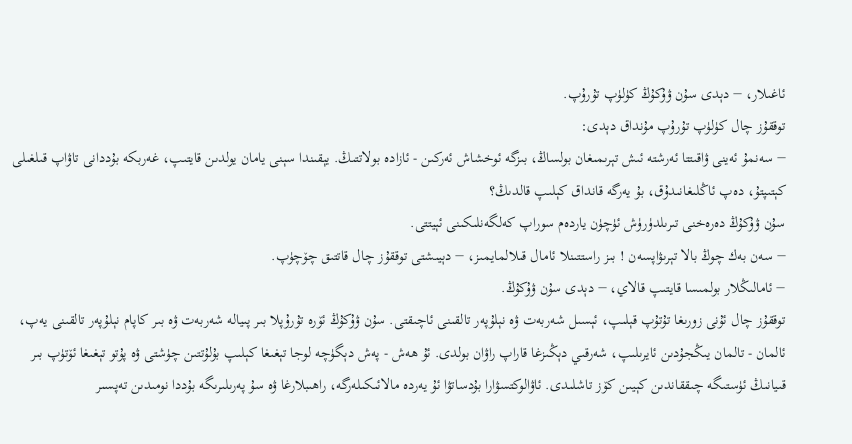ئاغىلار، − دېدى سۇن ۋۇكۇڭ كۈلۈپ تۇرۇپ.
توققۇز چال كۈلۈپ تۇرۇپ مۇنداق دېدى:
− سەنمۇ ئەينى ۋاقىتتا ئەرشتە ئىش تېرىمىغان بولساڭ، بىزگە ئوخشاش ئەركىن - ئازادە بولاتتىڭ. يېقىندا سېنى يامان يولدىن قايتىپ، غەربكە بۇددانى تاۋاپ قىلغىلى كېتىپتۇ، دەپ ئاڭلىغانىدۇق، بۇ يەرگە قانداق كېلىپ قالدىڭ؟
سۇن ۋۇكۇڭ دەرەخنى تىرىلدۈرۈش ئۈچۈن ياردەم سوراپ كەلگەنلىكىنى ئېيتتى.
− سەن بەك چوڭ بالا تېرىۋاپسەن ! بىز راستتىنلا ئامال قىلالمايمىز، − دېيىشتى توققۇز چال قاتتىق چۆچۈپ.
− ئامالىڭلار بولمىسا قايتىپ قالاي، − دېدى سۇن ۋۇكۇڭ.
توققۇز چال ئۇنى زورىغا تۇتۇپ قېلىپ، ئېسىل شەربەت ۋە نېلۇپەر تالقىنى ئاچىقتى. سۇن ۋۇكۇڭ ئۆرە تۇرۇپلا بىر پىيالە شەربەت ۋە بىر كاپام نېلۇپەر تالقىنى يەپ، ئالمان - تالمان يىڭجۇدىن ئايرىلىپ، شەرقىي دېڭىزغا قاراپ راۋان بولدى. ئۇ ھەش - پەش دېگۈچە لوجا تېغىغا كېلىپ بۇلۇتتىن چۈشتى ۋە پۇتو تېغىغا ئۆتۈپ بىر قىيانىڭ ئۈستىگە چىققاندىن كېيىن كۆز تاشلىدى. ئاۋالوكتسۋارا بۇدساتۋا ئۇ يەردە مالائىكىلەرگە، راھىبلارغا ۋە سۇ پەرىلىرىگە بۇددا نومىدىن تەپسىر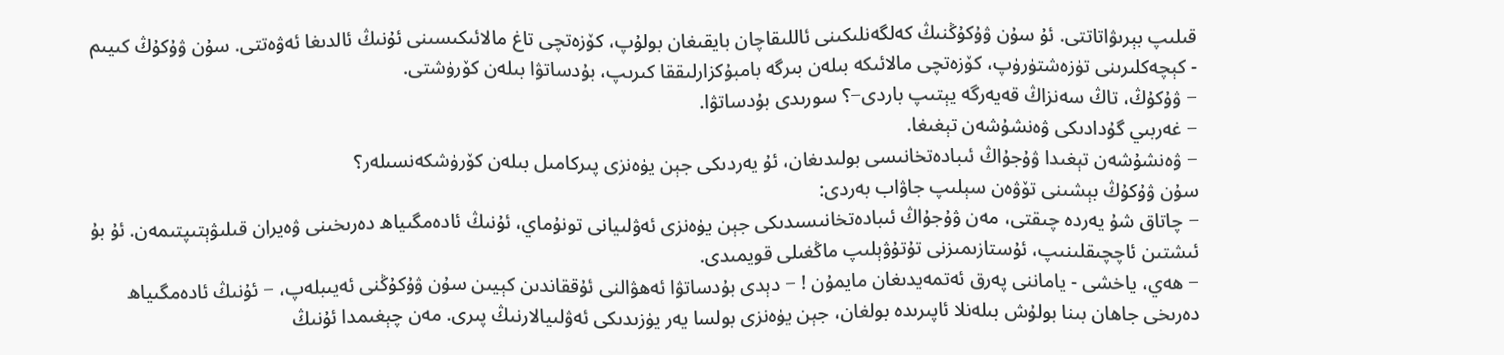قىلىپ بېرىۋاتاتتى. ئۇ سۇن ۋۇكۇڭنىڭ كەلگەنلىكىنى ئاللىقاچان بايقىغان بولۇپ، كۆزەتچى تاغ مالائىكىسىنى ئۇنىڭ ئالدىغا ئەۋەتتى. سۇن ۋۇكۇڭ كىيىم - كېچەكلىرىنى تۈزەشتۈرۈپ، كۆزەتچى مالائىكە بىلەن بىرگە بامبۇكزارلىققا كىرىپ، بۇدساتۋا بىلەن كۆرۈشتى.
− ۋۇكۇڭ، تاڭ سەنزاڭ قەيەرگە يېتىپ باردى−؟ سورىدى بۇدساتۋا.
− غەربىي گۇدادىكى ۋەنشۇشەن تېغىغا.
− ۋەنشۇشەن تېغىدا ۋۇجۇاڭ ئىبادەتخانىسى بولىدىغان، ئۇ يەردىكى جېن يۈەنزى پىركامىل بىلەن كۆرۈشكەنسىلەر؟
سۇن ۋۇكۇڭ بېشىنى تۆۋەن سېلىپ جاۋاب بەردى:
− چاتاق شۇ يەردە چىقتى، مەن ۋۇجۇاڭ ئىبادەتخانىسىدىكى جېن يۈەنزى ئەۋلىيانى تونۇماي، ئۇنىڭ ئادەمگىياھ دەرىخىنى ۋەيران قىلىۋېتىپتىمەن. ئۇ بۇ ئىشتىن ئاچچىقلىنىپ، ئۇستازىمىزنى تۇتۇۋېلىپ ماڭغىلى قويمىدى.
− ھەي، ياخشى - ياماننى پەرق ئەتمەيدىغان مايمۇن ! − دېدى بۇدساتۋا ئەھۋالنى ئۇققاندىن كېيىن سۇن ۋۇكۇڭنى ئەيىبلەپ، − ئۇنىڭ ئادەمگىياھ دەرىخى جاھان بىنا بولۇش بىلەنلا ئاپىرىدە بولغان، جېن يۈەنزى بولسا يەر يۈزىدىكى ئەۋلىيالارنىڭ پىرى. مەن چېغىمدا ئۇنىڭ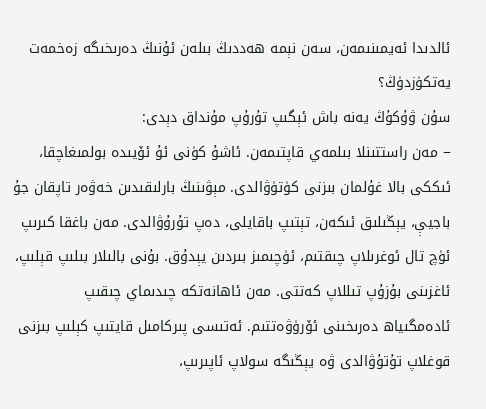ئالدىدا ئەيمىنىمەن، سەن نېمە ھەددىڭ بىلەن ئۇنىڭ دەرىخىگە زەخمەت يەتكۈزدۈڭ؟
سۇن ۋۇكۇڭ يەنە باش ئېگىپ تۇرۇپ مۇنداق دېدى:
− مەن راستتىنلا بىلمەي قاپتىمەن. ئاشۇ كۈنى ئۇ ئۆيىدە بولمىغاچقا، ئىككى بالا غۇلمان بىزنى كۈتۈۋالدى. مېۋىنىڭ بارلىقىدىن خەۋەر تاپقان جۇ باجيې، يېڭىلىق ئىكەن، تېتىپ باقايلى، دەپ تۇرۇۋالدى. مەن باغقا كىرىپ ئۈچ تال ئوغرىلاپ چىقتىم، ئۈچىمىز بىردىن يېدۇق. بۇنى بالىلار بىلىپ قېلىپ، ئاغزىنى بۇزۇپ تىللاپ كەتتى. مەن ئاھانەتكە چىدىماي چىقىپ ئادەمگىياھ دەرىخىنى ئۆرۈۋەتتىم. ئەتىسى پىركامىل قايتىپ كېلىپ بىزنى قوغلاپ تۇتۇۋالدى ۋە يېڭىگە سولاپ ئاپىرىپ،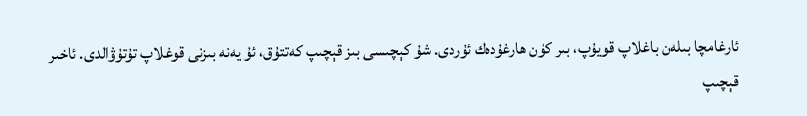ئارغامچا بىلەن باغلاپ قويۇپ، بىر كۈن ھارغۇدەك ئۇردى. شۇ كېچىسى بىز قېچىپ كەتتۇق، ئۇ يەنە بىزنى قوغلاپ تۇتۇۋالدى. ئاخىر قېچىپ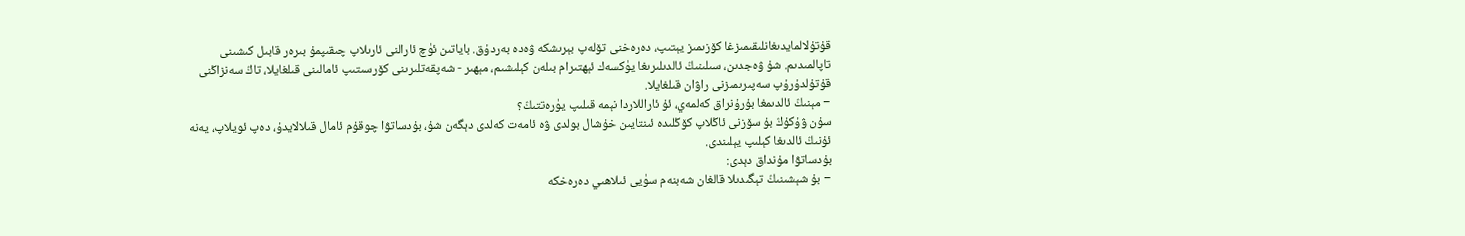قۇتۇلالمايدىغانلىقىمىزغا كۆزىمىز يېتىپ، دەرەخنى تۆلەپ بېرىشكە ۋەدە بەردۇق. باياتىن ئۈچ ئارالنى ئارىلاپ چىقىپمۇ بىرەر قابىل كىشىنى تاپالمىدىم. شۇ ۋەجدىن، سىلىنىڭ ئالدىلىرىغا يۈكسەك ئېھتىرام بىلەن كېلىشىم، مېھىر - شەپقەتلىرىنى كۆرسىتىپ ئامالىنى قىلغايلا، تاڭ سەنزاڭنى قۇتۇلدۇرۇپ سەپىرىمىزنى راۋان قىلغايلا.
− مېنىڭ ئالدىمغا بۇرۇنراق كەلمەي، ئۇ ئاراللاردا نېمە قىلىپ يۈرەتتىڭ؟
سۇن ۋۇكۇڭ بۇ سۆزنى ئاڭلاپ كۆڭلىدە ئىنتايىن خۇشال بولدى ۋە ئامەت كەلدى دېگەن شۇ، بۇدساتۋا چوقۇم ئامال قىلالايدۇ، دەپ ئويلاپ، يەنە ئۇنىڭ ئالدىغا كېلىپ يېلىندى.
بۇدساتۋا مۇنداق دېدى:
− بۇ شېشىنىڭ تېگىدىلا قالغان شەبنەم سۈيى ئىلاھىي دەرەخكە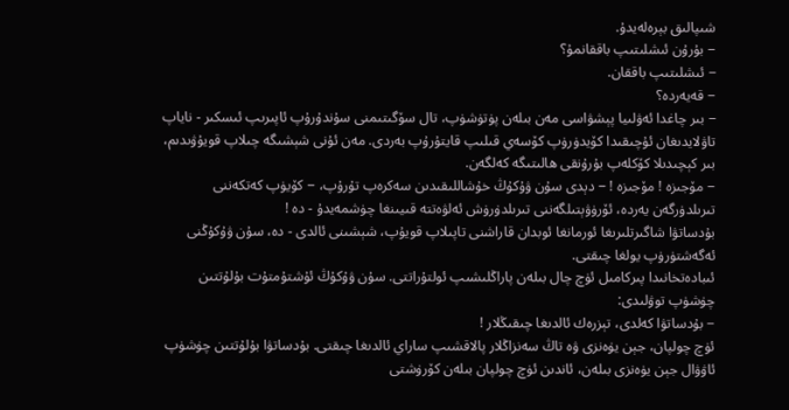شىپالىق بېرەلەيدۇ.
− بۇرۇن ئىشلىتىپ باققانمۇ؟
− ئىشلىتىپ باققان.
− قەيەردە؟
− بىر چاغدا ئەۋلىيا پېشۋاسى مەن بىلەن پۈتۈشۈپ، تال سۆگىتىمنى سۇندۇرۇپ ئاپىرىپ ئىسكىر - ناياپ تاۋلايدىغان ئۇچىقىدا كۆيدۈرۈپ كۆسەي قىلىپ قايتۇرۇپ بەردى. مەن ئۇنى شېشىگە چىلاپ قويۇۋىدىم، بىر كېچىدىلا كۆكلەپ بۇرۇنقى ھالىتىگە كەلگەن.
− مۆجىزە ! مۆجىزە ! − دېدى سۇن ۋۇكۇڭ خۇشاللىقىدىن سەكرەپ تۇرۇپ، − كۆيۈپ كەتكەننى تىرىلدۈرگەن يەردە، ئۆرۈۋېتىلگەننى تىرىلدۈرۈش ئەلۋەتتە قىيىنغا چۈشمەيدۇ - دە !
بۇدساتۋا شاگىرتلىرىغا ئورمانغا ئوبدان قاراشنى تاپىلاپ قويۇپ، شېشىنى ئالدى - دە، سۇن ۋۇكۇڭنى ئەگەشتۈرۈپ يولغا چىقتى.
ئىبادەتخانىدا پىركامىل ئۈچ چال بىلەن پاراڭلىشىپ ئولتۇراتتى. سۇن ۋۇكۇڭ ئۇشتۇمتۇت بۇلۇتتىن چۈشۈپ توۋلىدى:
− بۇدساتۋا كەلدى، تېزرەك ئالدىغا چىقىڭلار !
ئۈچ چولپان، جېن يۈەنزى ۋە تاڭ سەنزاڭلار پالاقشىپ ساراي ئالدىغا چىقتى. بۇدساتۋا بۇلۇتتىن چۈشۈپ ئاۋۋال جېن يۈەنزى بىلەن، ئاندىن ئۈچ چولپان بىلەن كۆرۈشتى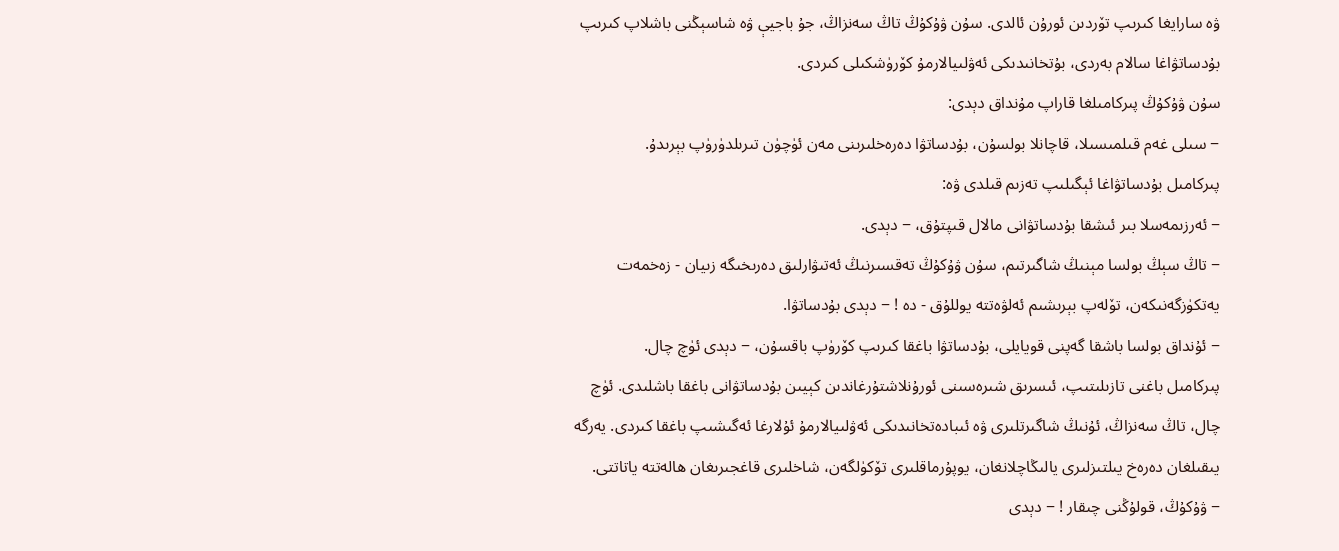ۋە سارايغا كىرىپ تۆردىن ئورۇن ئالدى. سۇن ۋۇكۇڭ تاڭ سەنزاڭ، جۇ باجيې ۋە شاسېڭنى باشلاپ كىرىپ بۇدساتۋاغا سالام بەردى، بۇتخانىدىكى ئەۋلىيالارمۇ كۆرۈشكىلى كىردى.
سۇن ۋۇكۇڭ پىركامىلغا قاراپ مۇنداق دېدى:
− سىلى غەم قىلمىسىلا، قاچانلا بولسۇن، بۇدساتۋا دەرەخلىرىنى مەن ئۈچۈن تىرىلدۈرۈپ بېرىدۇ.
پىركامىل بۇدساتۋاغا ئېگىلىپ تەزىم قىلدى ۋە:
− ئەرزىمەسلا بىر ئىشقا بۇدساتۋانى مالال قىپتۇق، − دېدى.
− تاڭ سېڭ بولسا مېنىڭ شاگىرتىم، سۇن ۋۇكۇڭ تەقسىرنىڭ ئەتىۋارلىق دەرىخىگە زىيان - زەخمەت يەتكۈزگەنىكەن، تۆلەپ بېرىشىم ئەلۋەتتە يوللۇق - دە ! − دېدى بۇدساتۋا.
− ئۇنداق بولسا باشقا گەپنى قويايلى، بۇدساتۋا باغقا كىرىپ كۆرۈپ باقسۇن، − دېدى ئۈچ چال.
پىركامىل باغنى تازىلىتىپ، ئىسرىق شىرەسىنى ئورۇنلاشتۇرغاندىن كېيىن بۇدساتۋانى باغقا باشلىدى. ئۈچ چال، تاڭ سەنزاڭ، ئۇنىڭ شاگىرتلىرى ۋە ئىبادەتخانىدىكى ئەۋلىيالارمۇ ئۇلارغا ئەگىشىپ باغقا كىردى. يەرگە يىقىلغان دەرەخ يىلتىزلىرى يالىڭاچلانغان، يوپۇرماقلىرى تۆكۈلگەن، شاخلىرى قاغجىرىغان ھالەتتە ياتاتتى.
− ۋۇكۇڭ، قولۇڭنى چىقار ! − دېدى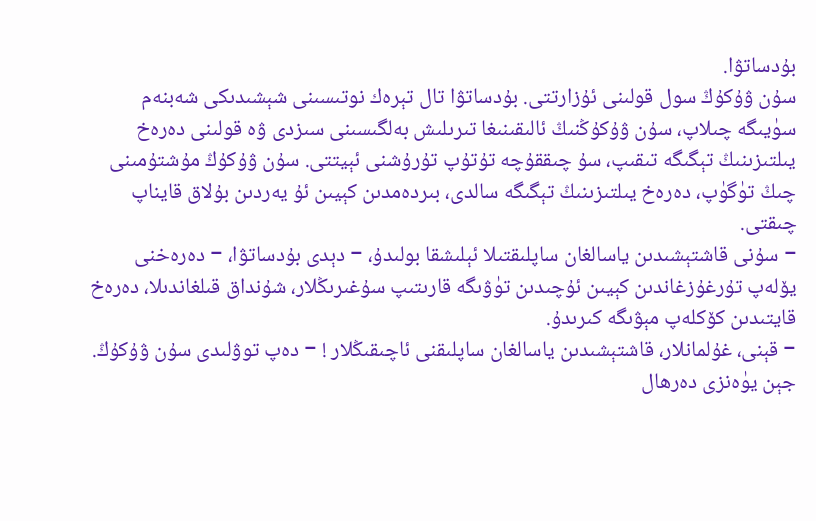بۇدساتۋا.
سۇن ۋۇكۇڭ سول قولىنى ئۇزارتتى. بۇدساتۋا تال تېرەك نوتىسىنى شېشىدىكى شەبنەم سۈيىگە چىلاپ، سۇن ۋۇكۇڭنىڭ ئالىقىنىغا تىرىلىش بەلگىسىنى سىزدى ۋە قولىنى دەرەخ يىلتىزىنىڭ تېگىگە تىقىپ، سۇ چىققۇچە تۇتۇپ تۇرۇشنى ئېيتتى. سۇن ۋۇكۇڭ مۇشتۇمىنى چىڭ تۈگۈپ، دەرەخ يىلتىزىنىڭ تېگىگە سالدى، بىردەمدىن كېيىن ئۇ يەردىن بۇلاق قايناپ چىقتى.
− سۇنى قاشتېشىدىن ياسالغان ساپلىقتىلا ئېلىشقا بولىدۇ، − دېدى بۇدساتۋا، − دەرەخنى يۆلەپ تۇرغۇزغاندىن كېيىن ئۇچىدىن تۈۋىگە قارىتىپ سۇغىرىڭلار، شۇنداق قىلغاندىلا، دەرەخ قايتىدىن كۆكلەپ مېۋىگە كىرىدۇ.
− قېنى، غۇلمانلار، قاشتېشىدىن ياسالغان ساپلىقنى ئاچىقىڭلار ! − دەپ توۋلىدى سۇن ۋۇكۇڭ.
جېن يۈەنزى دەرھال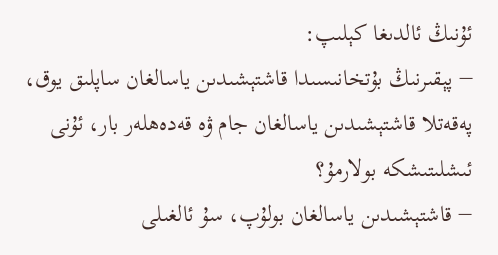ئۇنىڭ ئالدىغا كېلىپ:
− پېقىرنىڭ بۇتخانىسىدا قاشتېشىدىن ياسالغان ساپلىق يوق، پەقەتلا قاشتېشىدىن ياسالغان جام ۋە قەدەھلەر بار، ئۇنى ئىشلىتىشكە بولارمۇ؟
− قاشتېشىدىن ياسالغان بولۇپ، سۇ ئالغىلى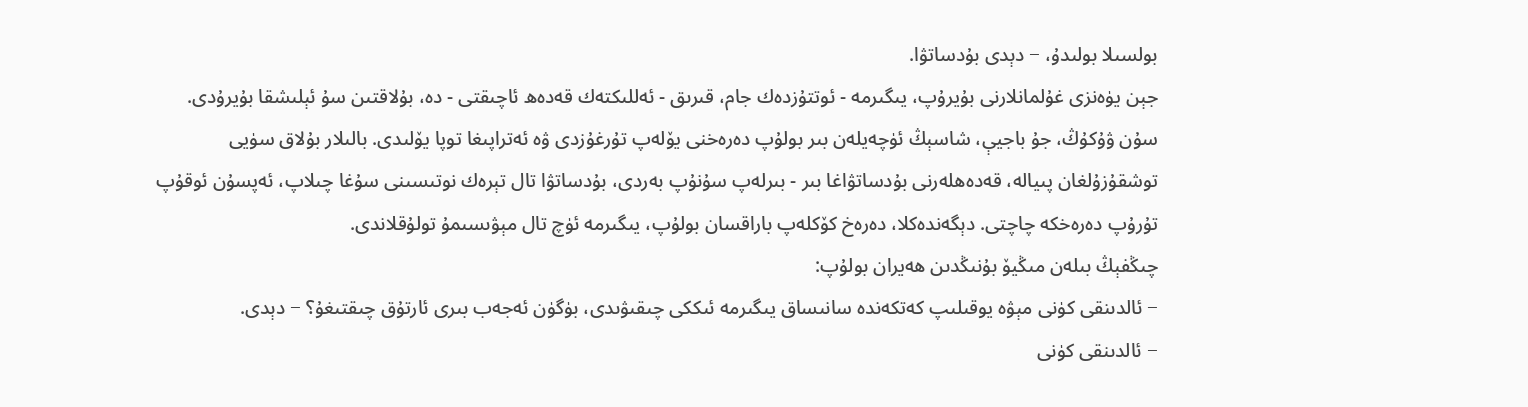بولسىلا بولىدۇ، − دېدى بۇدساتۋا.
جېن يۈەنزى غۇلمانلارنى بۇيرۇپ، يىگىرمە - ئوتتۇزدەك جام، قىرىق - ئەللىكتەك قەدەھ ئاچىقتى - دە، بۇلاقتىن سۇ ئېلىشقا بۇيرۇدى. سۇن ۋۇكۇڭ، جۇ باجيې، شاسېڭ ئۈچەيلەن بىر بولۇپ دەرەخنى يۆلەپ تۇرغۇزدى ۋە ئەتراپىغا توپا يۆلىدى. بالىلار بۇلاق سۈيى توشقۇزۇلغان پىيالە، قەدەھلەرنى بۇدساتۋاغا بىر - بىرلەپ سۇنۇپ بەردى، بۇدساتۋا تال تېرەك نوتىسىنى سۇغا چىلاپ، ئەپسۇن ئوقۇپ تۇرۇپ دەرەخكە چاچتى. دېگەندەكلا، دەرەخ كۆكلەپ باراقسان بولۇپ، يىگىرمە ئۈچ تال مېۋىسىمۇ تولۇقلاندى.
چىڭفېڭ بىلەن مىڭيۆ بۇنىڭدىن ھەيران بولۇپ:
− ئالدىنقى كۈنى مېۋە يوقىلىپ كەتكەندە سانىساق يىگىرمە ئىككى چىقىۋىدى، بۈگۈن ئەجەب بىرى ئارتۇق چىقتىغۇ؟ − دېدى.
− ئالدىنقى كۈنى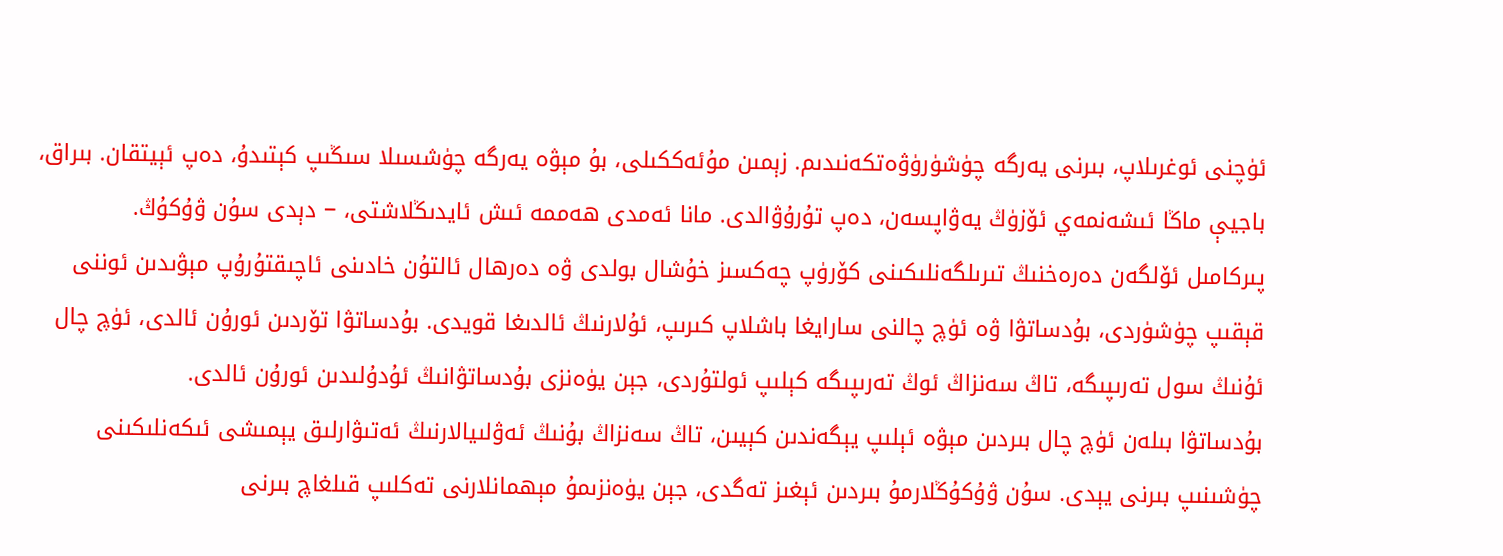ئۈچنى ئوغرىلاپ، بىرنى يەرگە چۈشۈرۈۋەتكەنىدىم. زېمىن مۇئەككىلى، بۇ مېۋە يەرگە چۈشسىلا سىڭىپ كېتىدۇ، دەپ ئېيتقان. بىراق، باجيې ماڭا ئىشەنمەي ئۆزۈڭ يەۋاپسەن، دەپ تۇرۇۋالدى. مانا ئەمدى ھەممە ئىش ئايدىڭلاشتى، − دېدى سۇن ۋۇكۇڭ.
پىركامىل ئۆلگەن دەرەخنىڭ تىرىلگەنلىكىنى كۆرۈپ چەكسىز خۇشال بولدى ۋە دەرھال ئالتۇن خادىنى ئاچىقتۇرۇپ مېۋىدىن ئوننى قېقىپ چۈشۈردى، بۇدساتۋا ۋە ئۈچ چالنى سارايغا باشلاپ كىرىپ، ئۇلارنىڭ ئالدىغا قويدى. بۇدساتۋا تۆردىن ئورۇن ئالدى، ئۈچ چال ئۇنىڭ سول تەرىپىگە، تاڭ سەنزاڭ ئوڭ تەرىپىگە كېلىپ ئولتۇردى، جېن يۈەنزى بۇدساتۋانىڭ ئۇدۇلىدىن ئورۇن ئالدى.
بۇدساتۋا بىلەن ئۈچ چال بىردىن مېۋە ئېلىپ يېگەندىن كېيىن، تاڭ سەنزاڭ بۇنىڭ ئەۋلىيالارنىڭ ئەتىۋارلىق يېمىشى ئىكەنلىكىنى چۈشىنىپ بىرنى يېدى. سۇن ۋۇكۇڭلارمۇ بىردىن ئېغىز تەگدى، جېن يۈەنزىمۇ مېھمانلارنى تەكلىپ قىلغاچ بىرنى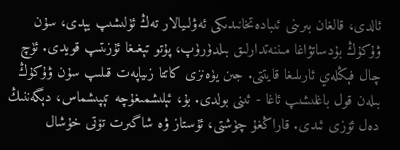ئالدى، قالغان بىرىنى ئىبادەتخانىدىكى ئەۋلىيالار تەڭ ئۈلىشىپ يېدى، سۇن ۋۇكۇڭ بۇدساتۋاغا مىننەتدارلىق بىلدۈرۈپ، پۇتو تېغىغا ئۇزىتىپ قويدى. ئۈچ چال فېڭلەي ئارىلىغا قايتتى. جىن يۈەنزى كاتتا زىياپەت قىلىپ سۇن ۋۇكۇڭ بىلەن قول باغلىشىپ ئاغا - ئىنى بولدى. بۇ، ئېلىشمىغۇچە تېپىشماس، دېگەننىڭ دەل ئۆزى ئىدى. قاراڭغۇ چۈشتى، ئۇستاز ۋە شاگىرت تۆتى خۇشال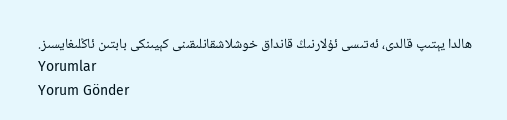ھالدا يېتىپ قالدى، ئەتىسى ئۇلارنىڭ قانداق خوشلاشقانلىقىنى كېيىنكى بابتىن ئاڭلىغايسىز.
Yorumlar
Yorum Gönder